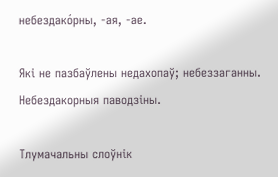небездако́рны, ‑ая, ‑ае.

Які не пазбаўлены недахопаў; небеззаганны. Небездакорныя паводзіны.

Тлумачальны слоўнік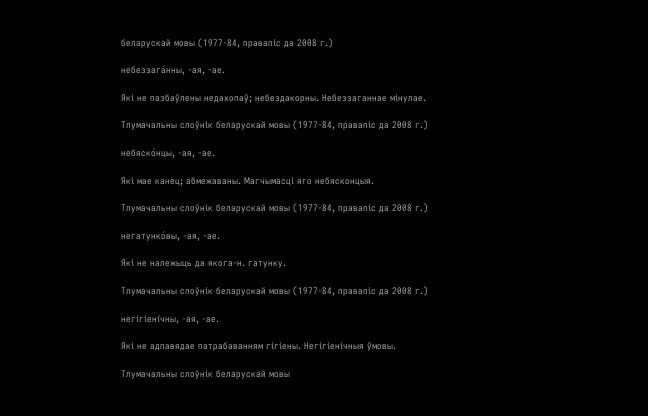беларускай мовы (1977-84, правапіс да 2008 г.)

небеззага́нны, ‑ая, ‑ае.

Які не пазбаўлены недахопаў; небездакорны. Небеззаганнае мінулае.

Тлумачальны слоўнік беларускай мовы (1977-84, правапіс да 2008 г.)

небяско́нцы, ‑ая, ‑ае.

Які мае канец; абмежаваны. Магчымасці яго небясконцыя.

Тлумачальны слоўнік беларускай мовы (1977-84, правапіс да 2008 г.)

негатунко́вы, ‑ая, ‑ае.

Які не належыць да якога‑н. гатунку.

Тлумачальны слоўнік беларускай мовы (1977-84, правапіс да 2008 г.)

негігіені́чны, ‑ая, ‑ае.

Які не адпавядае патрабаванням гігіены. Негігіенічныя ўмовы.

Тлумачальны слоўнік беларускай мовы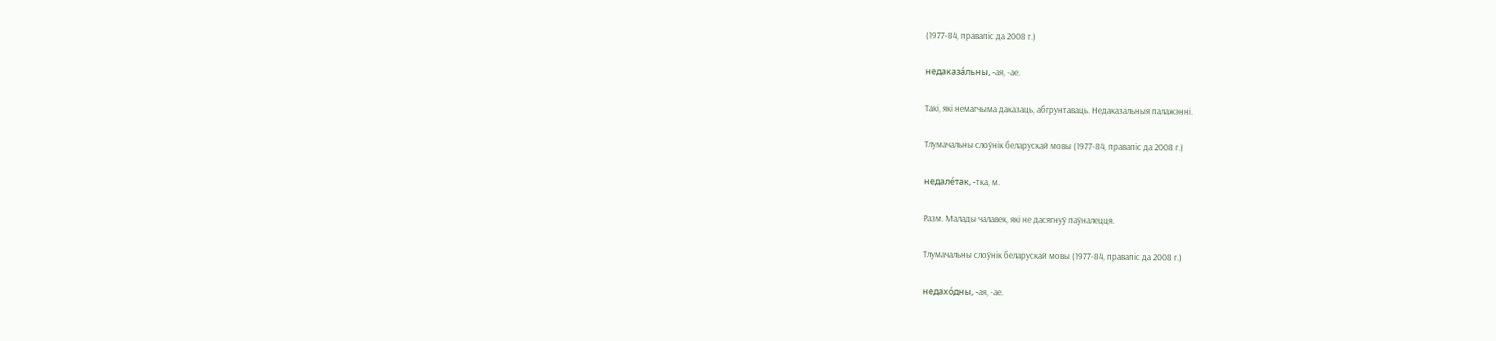(1977-84, правапіс да 2008 г.)

недаказа́льны, ‑ая, ‑ае.

Такі, які немагчыма даказаць, абгрунтаваць. Недаказальныя палажэнні.

Тлумачальны слоўнік беларускай мовы (1977-84, правапіс да 2008 г.)

недале́так, ‑тка, м.

Разм. Малады чалавек, які не дасягнуў паўналецця.

Тлумачальны слоўнік беларускай мовы (1977-84, правапіс да 2008 г.)

недахо́дны, ‑ая, ‑ае.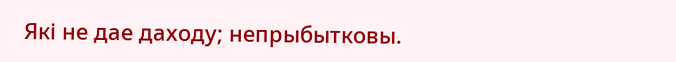Які не дае даходу; непрыбытковы.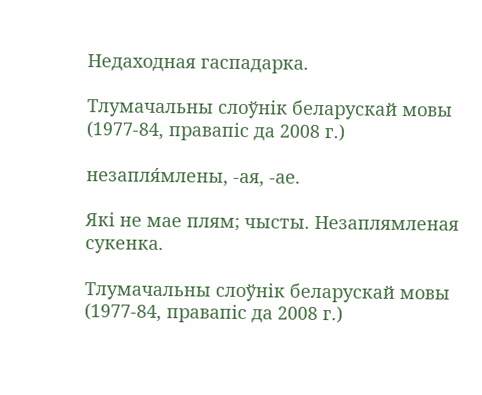Недаходная гаспадарка.

Тлумачальны слоўнік беларускай мовы (1977-84, правапіс да 2008 г.)

незапля́млены, ‑ая, ‑ае.

Які не мае плям; чысты. Незаплямленая сукенка.

Тлумачальны слоўнік беларускай мовы (1977-84, правапіс да 2008 г.)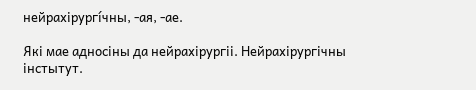нейрахірургі́чны, ‑ая, ‑ае.

Які мае адносіны да нейрахірургіі. Нейрахірургічны інстытут.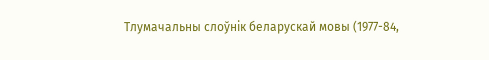Тлумачальны слоўнік беларускай мовы (1977-84,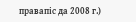правапіс да 2008 г.)